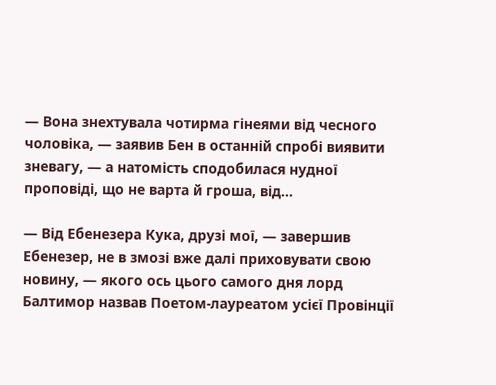— Вона знехтувала чотирма гінеями від чесного чоловіка, — заявив Бен в останній спробі виявити зневагу, — а натомість сподобилася нудної проповіді, що не варта й гроша, від…

— Від Ебенезера Кука, друзі мої, — завершив Ебенезер, не в змозі вже далі приховувати свою новину, — якого ось цього самого дня лорд Балтимор назвав Поетом-лауреатом усієї Провінції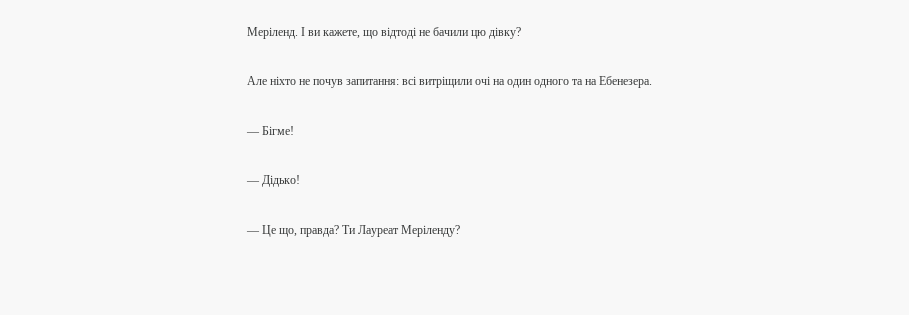Меріленд. І ви кажете, що відтоді не бачили цю дівку?

Але ніхто не почув запитання: всі витріщили очі на один одного та на Ебенезера.

— Бігме!

— Дідько!

— Це що, правда? Ти Лауреат Меріленду?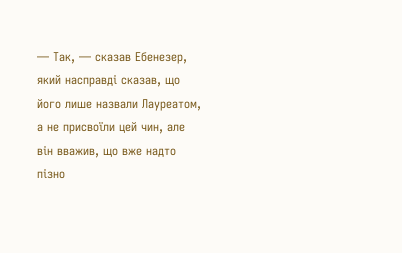— Так, — сказав Ебенезер, який насправді сказав, що його лише назвали Лауреатом, а не присвоїли цей чин, але він вважив, що вже надто пізно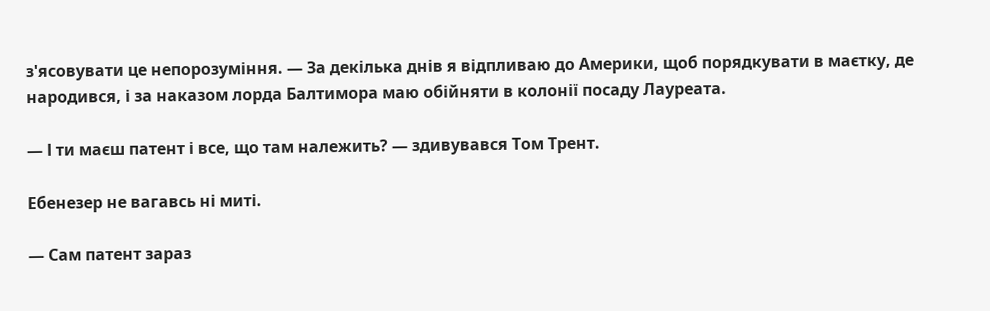з'ясовувати це непорозуміння. — За декілька днів я відпливаю до Америки, щоб порядкувати в маєтку, де народився, і за наказом лорда Балтимора маю обійняти в колонії посаду Лауреата.

— І ти маєш патент і все, що там належить? — здивувався Том Трент.

Ебенезер не вагавсь ні миті.

— Сам патент зараз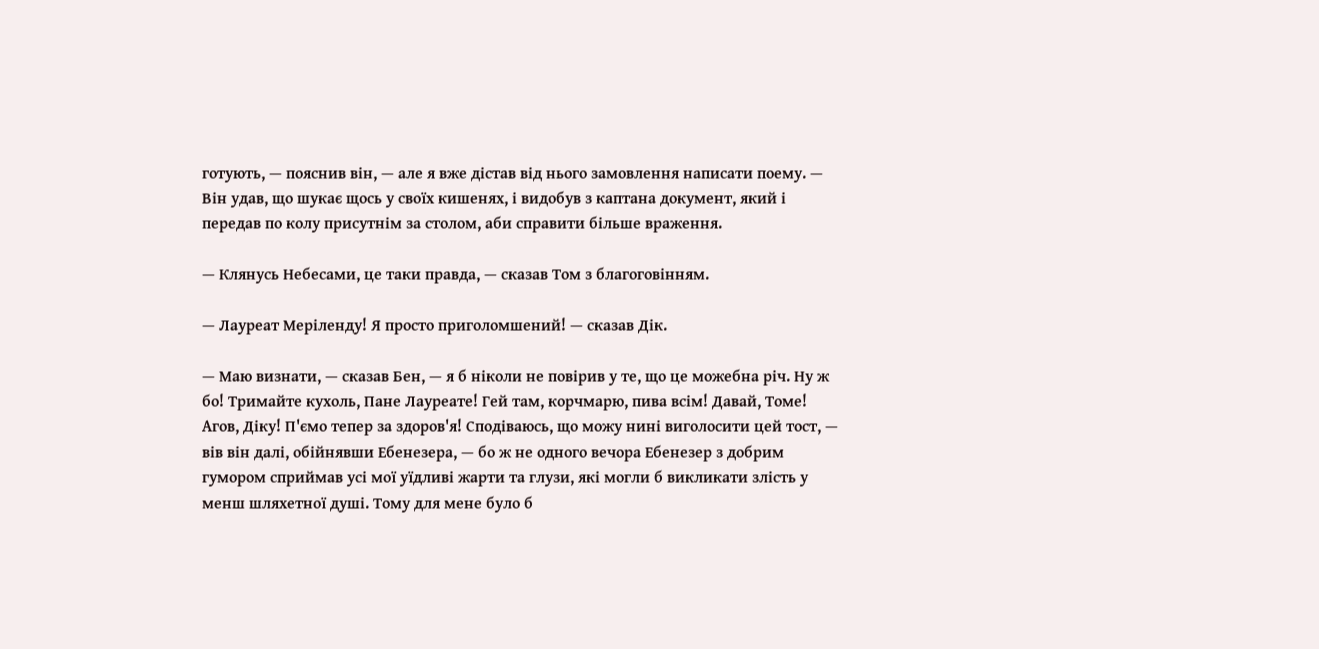готують, — пояснив він, — але я вже дістав від нього замовлення написати поему. — Він удав, що шукає щось у своїх кишенях, і видобув з каптана документ, який і передав по колу присутнім за столом, аби справити більше враження.

— Клянусь Небесами, це таки правда, — сказав Том з благоговінням.

— Лауреат Меріленду! Я просто приголомшений! — сказав Дік.

— Маю визнати, — сказав Бен, — я б ніколи не повірив у те, що це можебна річ. Ну ж бо! Тримайте кухоль, Пане Лауреате! Гей там, корчмарю, пива всім! Давай, Томе! Агов, Діку! П'ємо тепер за здоров'я! Сподіваюсь, що можу нині виголосити цей тост, — вів він далі, обійнявши Ебенезера, — бо ж не одного вечора Ебенезер з добрим гумором сприймав усі мої уїдливі жарти та глузи, які могли б викликати злість у менш шляхетної душі. Тому для мене було б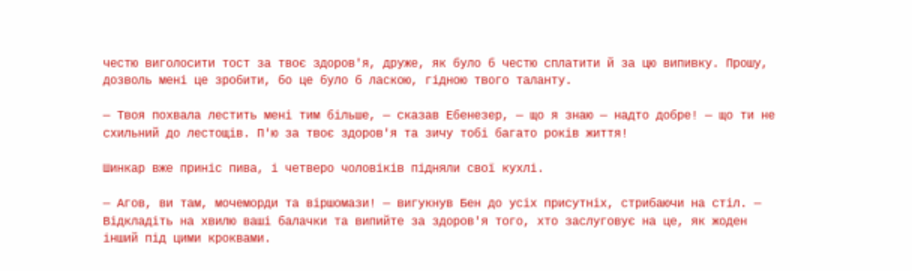честю виголосити тост за твоє здоров'я, друже, як було б честю сплатити й за цю випивку. Прошу, дозволь мені це зробити, бо це було б ласкою, гідною твого таланту.

— Твоя похвала лестить мені тим більше, — сказав Ебенезер, — що я знаю — надто добре! — що ти не схильний до лестощів. П'ю за твоє здоров'я та зичу тобі багато років життя!

Шинкар вже приніс пива, і четверо чоловіків підняли свої кухлі.

— Агов, ви там, мочеморди та віршомази! — вигукнув Бен до усіх присутніх, стрибаючи на стіл. — Відкладіть на хвилю ваші балачки та випийте за здоров'я того, хто заслуговує на це, як жоден інший під цими кроквами.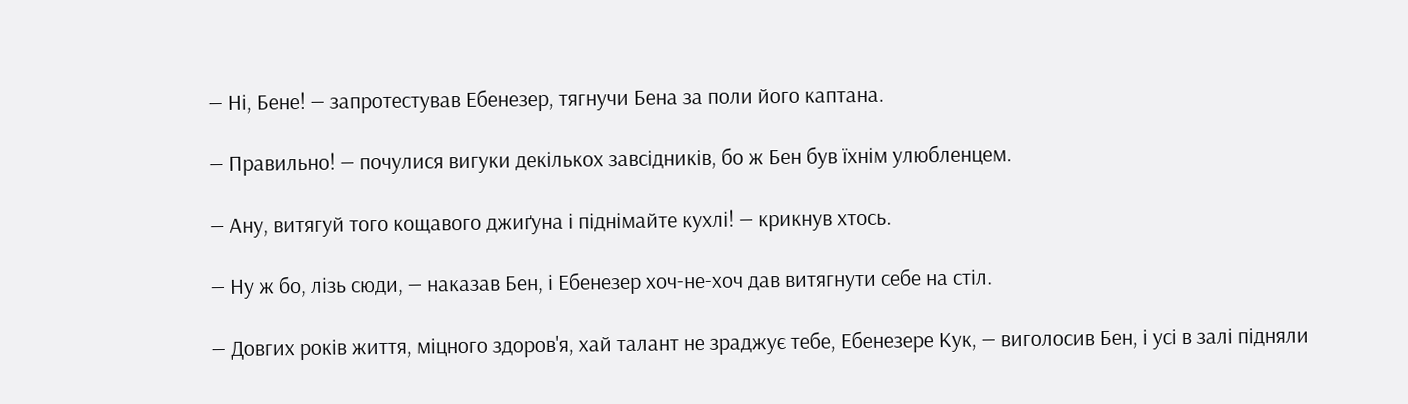— Ні, Бене! — запротестував Ебенезер, тягнучи Бена за поли його каптана.

— Правильно! — почулися вигуки декількох завсідників, бо ж Бен був їхнім улюбленцем.

— Ану, витягуй того кощавого джиґуна і піднімайте кухлі! — крикнув хтось.

— Ну ж бо, лізь сюди, — наказав Бен, і Ебенезер хоч-не-хоч дав витягнути себе на стіл.

— Довгих років життя, міцного здоров'я, хай талант не зраджує тебе, Ебенезере Кук, — виголосив Бен, і усі в залі підняли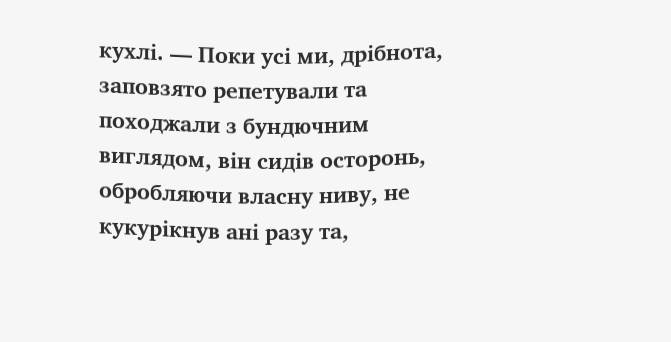кухлі. — Поки усі ми, дрібнота, заповзято репетували та походжали з бундючним виглядом, він сидів осторонь, обробляючи власну ниву, не кукурікнув ані разу та,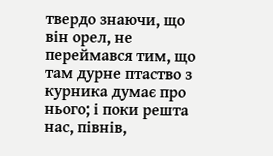твердо знаючи, що він орел, не переймався тим, що там дурне птаство з курника думає про нього; і поки решта нас, півнів,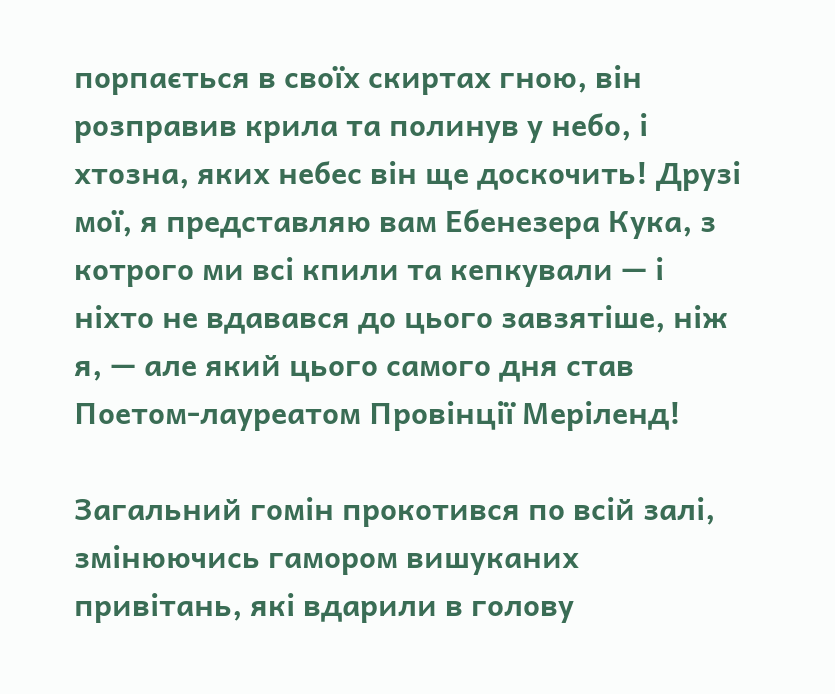порпається в своїх скиртах гною, він розправив крила та полинув у небо, і хтозна, яких небес він ще доскочить! Друзі мої, я представляю вам Ебенезера Кука, з котрого ми всі кпили та кепкували — і ніхто не вдавався до цього завзятіше, ніж я, — але який цього самого дня став Поетом-лауреатом Провінції Меріленд!

Загальний гомін прокотився по всій залі, змінюючись гамором вишуканих привітань, які вдарили в голову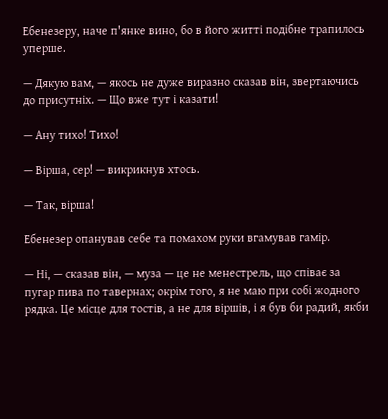Ебенезеру, наче п'янке вино, бо в його житті подібне трапилось уперше.

— Дякую вам, — якось не дуже виразно сказав він, звертаючись до присутніх. — Що вже тут і казати!

— Ану тихо! Тихо!

— Вірша, сер! — викрикнув хтось.

— Так, вірша!

Ебенезер опанував себе та помахом руки вгамував гамір.

— Ні, — сказав він, — муза — це не менестрель, що співає за пугар пива по тавернах; окрім того, я не маю при собі жодного рядка. Це місце для тостів, а не для віршів, і я був би радий, якби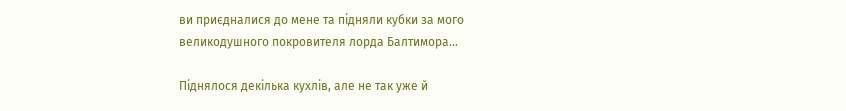ви приєдналися до мене та підняли кубки за мого великодушного покровителя лорда Балтимора…

Піднялося декілька кухлів, але не так уже й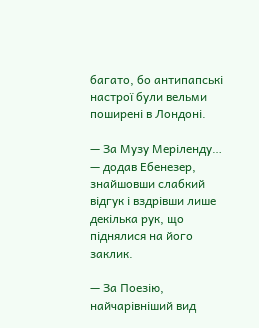багато, бо антипапські настрої були вельми поширені в Лондоні.

— За Музу Меріленду… — додав Ебенезер, знайшовши слабкий відгук і вздрівши лише декілька рук, що піднялися на його заклик.

— За Поезію, найчарівніший вид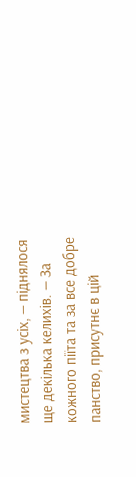мистецтва з усіх, — піднялося ще декілька келихів. — За кожного піїта та за все добре панство, присутнє в цій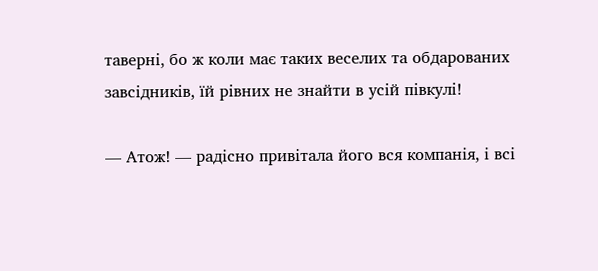таверні, бо ж коли має таких веселих та обдарованих завсідників, їй рівних не знайти в усій півкулі!

— Атож! — радісно привітала його вся компанія, і всі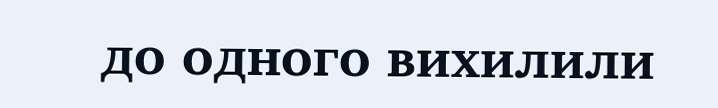до одного вихилили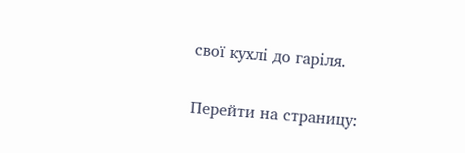свої кухлі до гаріля.

Перейти на страницу: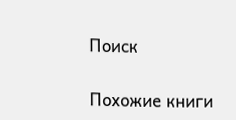Поиск

Похожие книги